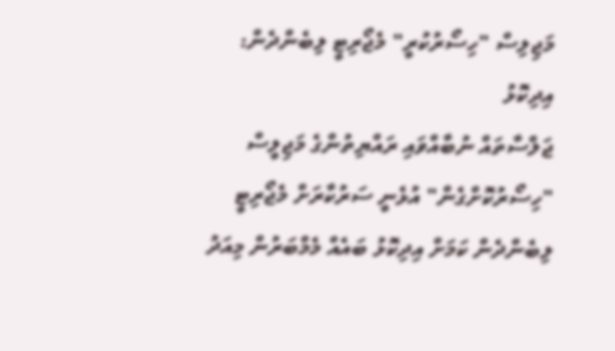މަޖިލިސް "ހިސޯރުކުރީ" މެޖޯރިޓީ ލިބެންދެން: އިދިކޮޅު
ޖަލްސާތައް ނުބާއްވައި ރައްޔިތުންގެ މަޖިލީސް "ހިސޯރުކޮށްގެން" އުޅެނީ ސަރުކާރަށް މެޖޯރިޓީ ލިބެންދެން ކަމަށް އިދިކޮޅު ބައެއް މެމްބަރުން މިއަދު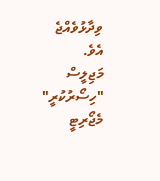ވިދާޅުވެއްޖެ އެވެ.
މަޖިލީސް "ހިސޯރުކުރީ" މެޖޯރިޓީ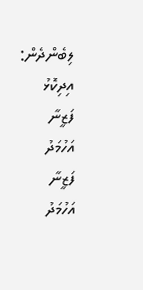ލިބެންދެން: އިދިކޮޅު
ފަޒީނާ އަހުމަދު
ފަޒީނާ އަހުމަދު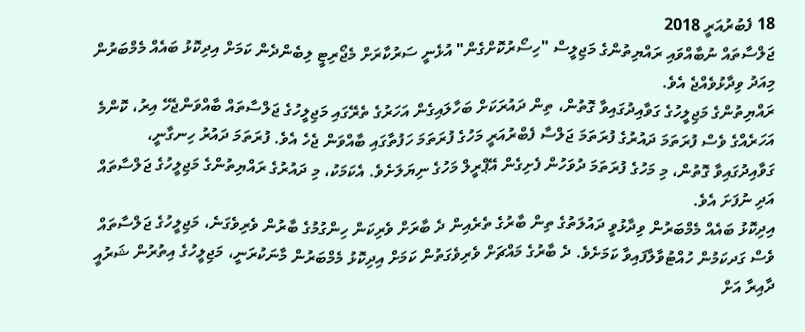18 ފެބުރުއަރީ 2018
ޖަލްސާތައް ނުބާއްވައި ރައްޔިތުންގެ މަޖިލީސް "ހިސޯރުކޮށްގެން" އުޅެނީ ސަރުކާރަށް މެޖޯރިޓީ ލިބެންދެން ކަމަށް އިދިކޮޅު ބައެއް މެމްބަރުން މިއަދު ވިދާޅުވެއްޖެ އެވެ.
ރައްޔިތުންގެ މަޖިލީހުގެ ގަވާއިދުގައިވާ ގޮތުން، ތިން ދައުރަކަށް ބަހާލައިގެން އަހަރުގެ ތެރޭގައި މަޖިލީހުގެ ޖަލްސާތައް ބާއްވަންޖެހޭ އިރު، ކޮންމެ އަހަރެއްގެ ވެސް ފުރަތަމަ ދައުރުގެ ފުރަތަމަ ޖަލްސާ ފެބްރުއަރީ މަހުގެ ފުރަތަމަ ހަފުތާގައި ބާއްވަން ޖެހެ އެވެ. ފުރަތަމަ ދައުރު ހިނގާނީ، ގަވާއިދުގައިވާ ގޮތުން، މި މަހުގެ ފުރަތަމަ ދުވަހުން ފެށިގެން އޭޕްރީލް މަހުގެ ނިޔަލަށެވެ. އެކަމަކު، މި ދައުރުގެ ރައްޔިތުންގެ މަޖިލީހުގެ ޖަލްސާތައް އަދި ނުފަށަ އެވެ.
އިދިކޮޅު ބައެއް މެމްބަރުން ވިދާޅުވީ ދައުލަތުގެ ތިން ބާރުގެ ތެރެއިން ދެ ބާރަށް ވެރިކަން ހިންގުމުގެ ބާރުން ވެރިވެގަނެ، މަޖިލީހުގެ ޖަލްސާތައް ވެސް ގަދކަމުން ހުއްޓުވާލާފައިވާ ކަމަށެވެ. ދެ ބާރުގެ މައްޗަށް ވެރިވެގަތުން ކަމަށް އިދިކޮޅު މެމްބަރުން މާނަކުރަނީ، މަޖިލީހުގެ އިތުރުން ޝަރުއީ ދާއިރާ އަށް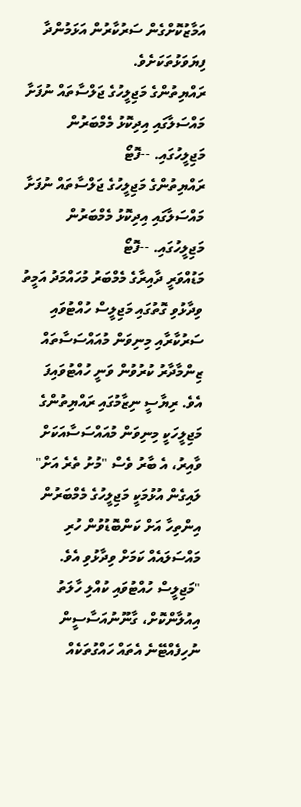އަމާޒުކޮށްގެން ސަރުކާރުން އަޅަމުންދާ ފިޔަވަޅުތަކަށެވެ.
ރައްޔިތުންގެ މަޖިލީހުގެ ޖަލްސާތައް ނުފަށާ މައްސަލާގައި އިދިކޮޅު މެމްބަރުން މަޖިލީހުގައި. --ފޮޓޯ
ރައްޔިތުންގެ މަޖިލީހުގެ ޖަލްސާތައް ނުފަށާ މައްސަލާގައި އިދިކޮޅު މެމްބަރުން މަޖިލީހުގައި. --ފޮޓޯ
މަޑުއްވަރީ ދާއިރާގެ މެމްބަރު މުހައްމަދު އަމީތު ވިދާޅުވި ގޮތުގައި މަޖިލީސް ހުއްޓުވައި ސަރުކާރާއި މިނިވަން މުއައްސަސާތައް ޒިންމާދާރު ކުރުވުން ވަނީ ހުއްޓުވައިފަ އެވެ. ރިޔާސީ ނިޒާމުގައި ރައްޔިތުންގެ މަޖިލީހަކީ މިނިވަން މުއައްސަސާއަކަށް ވާއިރު، އެ ބާރު ވެސް "މުށު ތެރެ އަށް" ލައިގެން އުޅުމަކީ މަޖިލީހުގެ މެމްބަރުން އިންތިހާ އަށް ކަންބޮޑުވުން ހުރި މައްސަލައެއް ކަމަށް ވިދާޅުވި އެވެ.
"މަޖިލީސް ހުއްޓުވައި ކުއްލި ހާލަތު އިއުލާންކޮށް، ގާނޫނުއަސާސީން ނުހިފެއްޓޭނެ އެތައް ހައްގުތަކެއް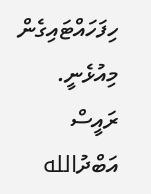ހިފަހައްޓައިގެން މިއުޅެނީ. ރައީސް އަބްދުالله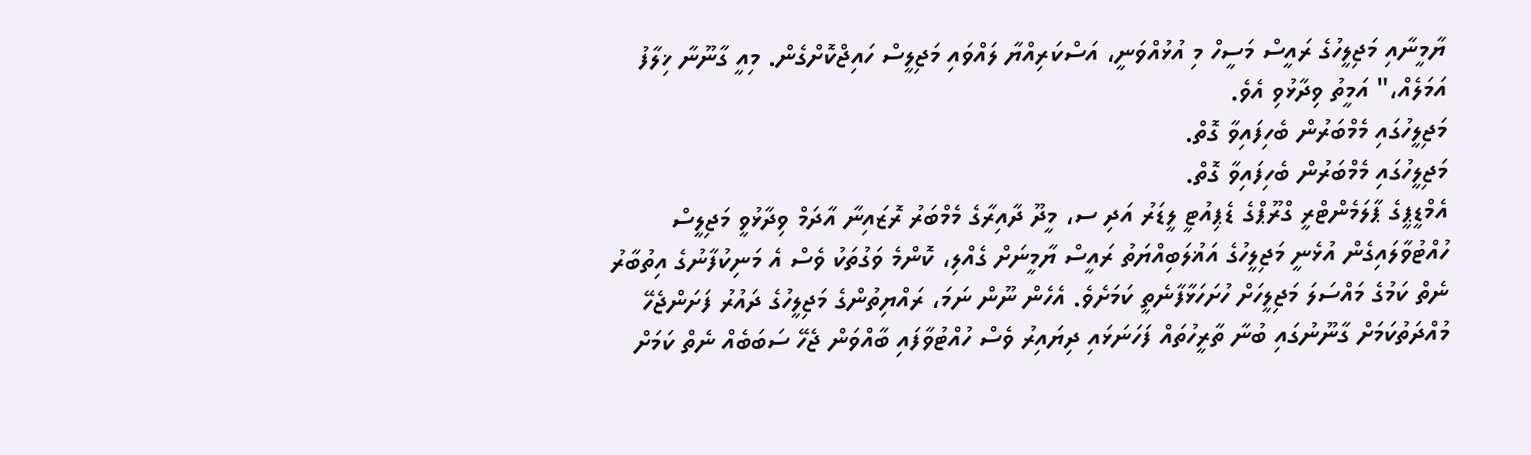ޔާމީނާއި މަޖިލީހުގެ ރައީސް މަސީހް މި އުޅުއްވަނީ، އަސްކަރިއްޔާ ލައްވައި މަޖިލީސް ހައިޖްކޮށްގެން. މިއީ ގާނޫނާ ޚިލާފު އަމަލެއް،" އަމީތު ވިދާޅުވި އެވެ.
މަޖިލީހުގައި މެމްބަރުން ބެހިފައިވާ ގޮތް.
މަޖިލީހުގައި މެމްބަރުން ބެހިފައިވާ ގޮތް.
އެމްޑީޕީގެ ޕާލަމެންޓްރީ ގްރޫޕްގެ ޑެޕިއުޓީ ލީޑަރު އަދި ސ، މީދޫ ދާއިރާގެ މެމްބަރު ރޮޒައިނާ އާދަމް ވިދާޅުވީ މަޖިލީސް ހުއްޓުވާލައިގެން އުޅެނީ މަޖިލީހުގެ އަޣުލަބިއްޔަތު ރައީސް ޔާމީނަށް ގެއްލި، ކޮންމެ ވަގުތަކު ވެސް އެ މަނިކުފާނުގެ އިތުބާރު ނެތް ކަމުގެ މައްސަލަ މަޖިލީހަށް ހުށަހަޅާފާނެތީ ކަމަށެވެ. އެހެން ނޫން ނަމަ، ރައްޔިތުންގެ މަޖިލީހުގެ ދައުރު ފަށަންޖެހޭ މުއްދަތުކަމަށް ގާނޫނުގައި ބުނާ ތާރީހުތައް ފަހަނަޅައި ދިޔައިރު ވެސް ހުއްޓުވާފައި ބާއްވަން ޖެހޭ ސަބަބެއް ނެތް ކަމަށް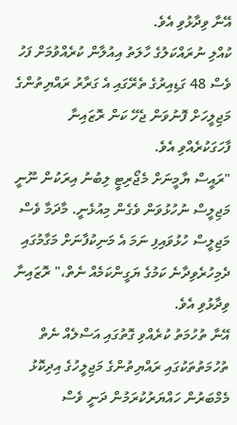އޭނާ ވިދާޅުވި އެވެ.
ކުއްލި ނުރައްކަލުގެ ހާލަތު އިއުލާން ކުރެއްވުމަށް ފަހު ވެސް 48 ގަޑިއިރުގެ ތެރޭގައި އެ ގަރާރު ރައްޔިތުންގެ މަޖިލީހަށް ފޮނުވަން ޖެހޭ ކަން ރޮޒައިނާ ފާހަގަކުރެއްވި އެވެ.
"ރައީސް ޔާމީނަށް މެޖޯރިޓީ ލިބުނު އިރަކުން ނޫނީ މަޖިލީސް ނުހުޅުވަން ވެގެން މިއުޅެނީ. މާދަމާ ވެސް މަޖިލީސް ހުޅުވައިފި ނަމަ އެ މަނިކުފާނަށް މަގާމުގައި ދެމިހުރެވިދާނެ ކަމުގެ ޔަގީންކަމެއް ނެތް،" ރޮޒައިނާ ވިދާޅުވި އެވެ.
އޭނާ ތުހުމަތު ކުރެއްވި ގޮތުގައި އަސްލެއް ނެތް ތުހުމަތުތަކުގައި ރައްޔިތުންގެ މަޖިލީހުގެ އިދިކޮޅު މެމްބަރުން ހައްޔަރުކުރަމުން ދަނީ ވެސް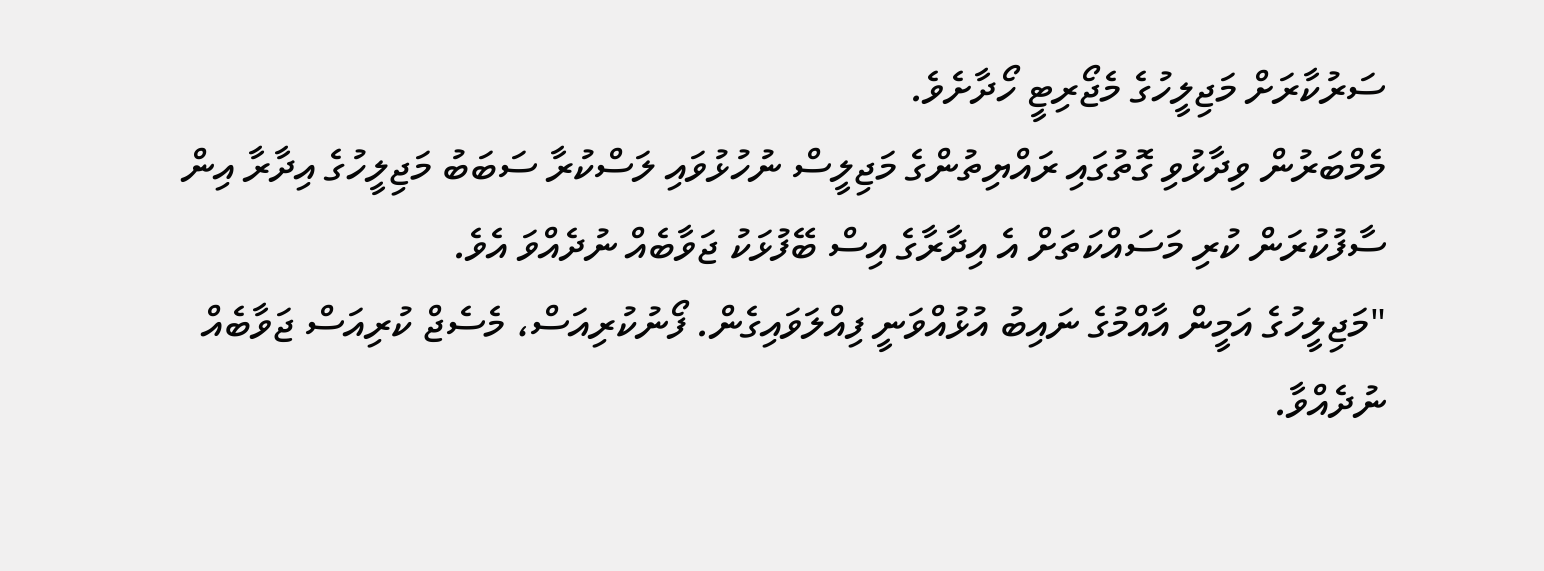ސަރުކާރަށް މަޖިލީހުގެ މެޖޯރިޓީ ހޯދާށެވެ.
މެމްބަރުން ވިދާޅުވި ގޮތުގައި ރައްޔިތުންގެ މަޖިލީސް ނުހުޅުވައި ލަސްކުރާ ސަބަބު މަޖިލީހުގެ އިދާރާ އިން ސާފުކުރަން ކުރި މަސައްކަތަށް އެ އިދާރާގެ އިސް ބޭފުޅަކު ޖަވާބެއް ނުދެއްވަ އެވެ.
"މަޖިލީހުގެ އަމީން އާއްމުގެ ނައިބު އުޅުއްވަނީ ފިއްލަވައިގެން. ފޯނުކުރިއަސް، މެސެޖް ކުރިއަސް ޖަވާބެއް ނުދެއްވާ.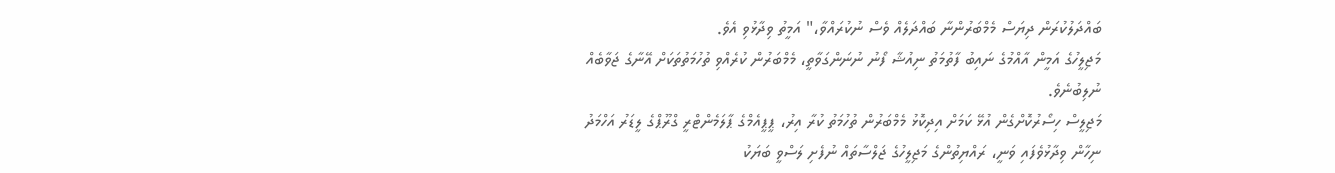ބައްދަލުކުރަން ދިޔަސް މެމްބަރުންނާ ބައްދަލެއް ވެސް ނުކުރައްވާ،" އަމީތު ވިދާޅުވި އެވެ.
މަޖިލީހުގެ އަމީން އާއްމުގެ ނައިބު ފާތުމަތު ނިއުޝާ ފޯނު ނުނަންގަވާތީ، މެމްބަރުން ކުރެއްވި ތުހުމަތުތަކަށް އޭނާގެ ޖަވާބެއް ނުލިބުނެވެ.
މަޖިލީސް ހިސޯރުކޮށްގެން އުޅޭ ކަމަށް އިދިކޮޅު މެމްބަރުން ތުހުމަތު ކުރާ އިރު، ޕީޕީއެމްގެ ޕާލަމެންޓްރީ ގްރޫޕްގެ ލީޑަރު އަހްމަދު ނިހާން ވިދާޅުވެފައި ވަނީ، ރައްޔިތުންގެ މަޖިލީހުގެ ޖަލްސާތައް ނުފެށި ލަސްވީ ބަޔަކު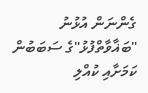ގެންނަން އުޅުނު "ބަޣާވާތްފުޅު"ގެ ސަބަބުން ކަމަށާއި ކުއްލި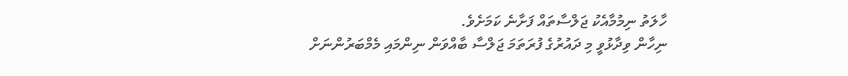ހާލަތު ނިމުމާއެކު ޖަލްސާތައް ފަށާނެ ކަމަށެވެ.
ނިހާން ވިދާޅުވީ މި ދައުރުގެ ފުރަތަމަ ޖަލްސާ ބާއްވަން ނިންމައި މެމްބަރުންނަށް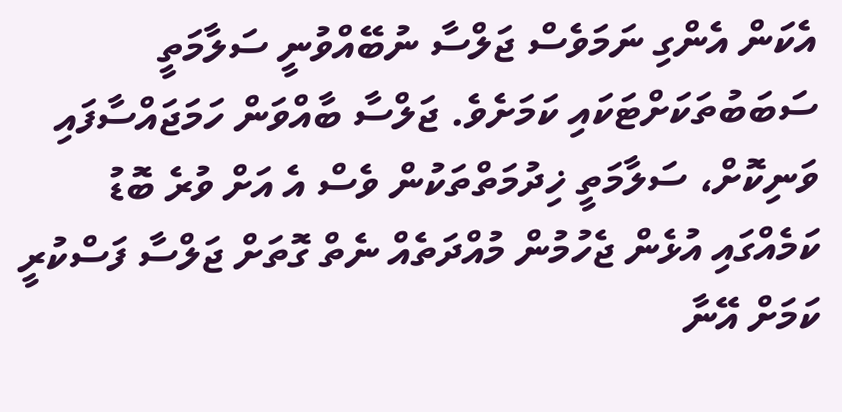އެކަން އެންގި ނަމަވެސް ޖަލްސާ ނުބޭއްވުނީ ސަލާމަތީ ސަބަބުތަކަށްޓަކައި ކަމަށެވެ. ޖަލްސާ ބާއްވަން ހަމަޖައްސާފައި ވަނިކޮށް، ސަލާމަތީ ޚިދުމަތްތަކުން ވެސް އެ އަށް ވުރެ ބޮޑު ކަމެއްގައި އުޅެން ޖެހުމުން މުއްދަތެއް ނެތް ގޮތަށް ޖަލްސާ ފަސްކުރީ ކަމަށް އޭނާ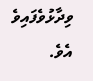ވިދާޅުވެފައިވެ އެވެ.